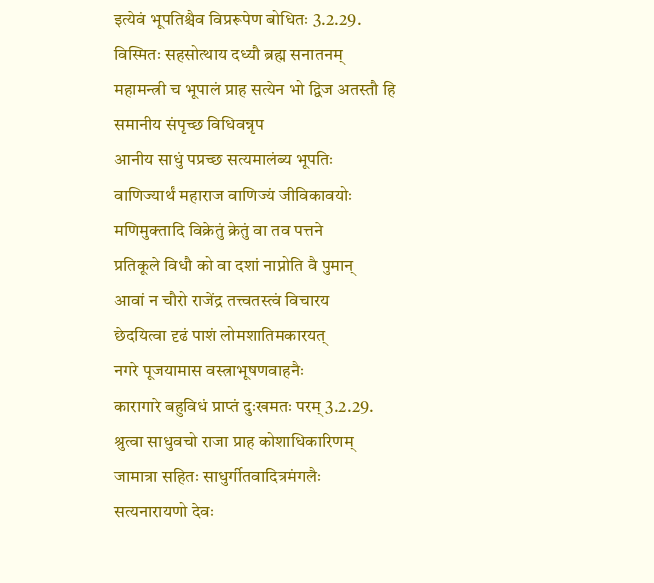इत्येवं भूपतिश्चैव विप्ररूपेण बोधितः 3.2.29.
विस्मितः सहसोत्थाय दध्यौ ब्रह्म सनातनम्
महामन्त्री च भूपालं प्राह सत्येन भो द्विज अतस्तौ हि समानीय संपृच्छ विधिवन्नृप
आनीय साधुं पप्रच्छ सत्यमालंब्य भूपतिः
वाणिज्यार्थं महाराज वाणिज्यं जीविकावयोः
मणिमुक्तादि विक्रेतुं क्रेतुं वा तव पत्तने
प्रतिकूले विधौ को वा दशां नाप्नोति वै पुमान्
आवां न चौरो राजेंद्र तत्त्वतस्त्वं विचारय
छेदयित्वा दृढं पाशं लोमशातिमकारयत्
नगरे पूजयामास वस्त्राभूषणवाहनैः
कारागारे बहुविधं प्राप्तं दुःखमतः परम् 3.2.29.
श्रुत्वा साधुवचो राजा प्राह कोशाधिकारिणम्
जामात्रा सहितः साधुर्गीतवादित्रमंगलैः
सत्यनारायणो देवः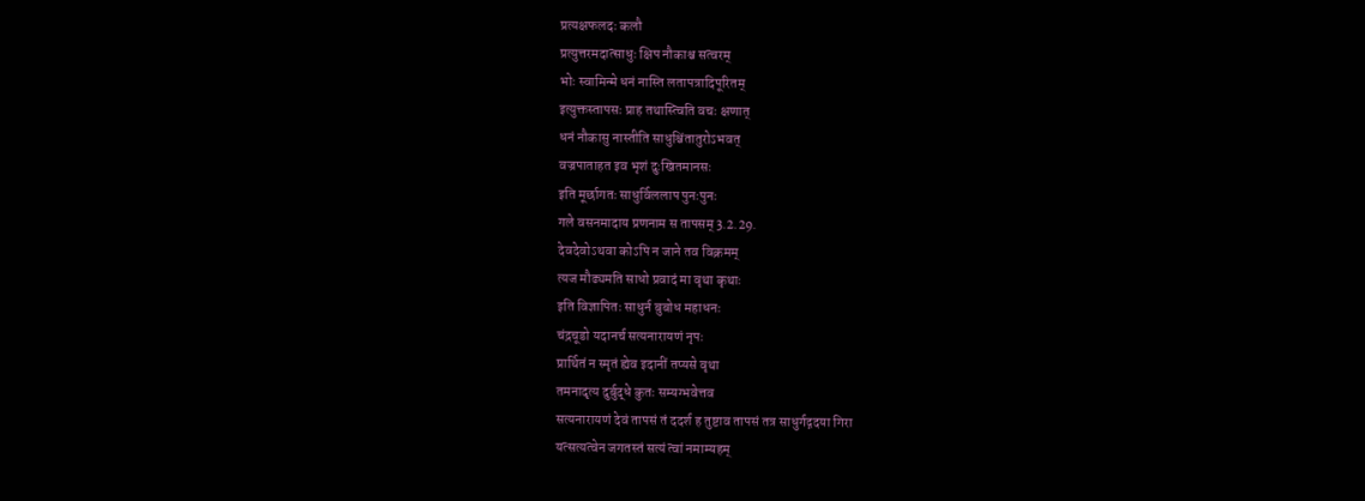प्रत्यक्षफलदः कलौ
प्रत्युत्तरमदात्साधुः क्षिप नौकाश्च सत्वरम्
भोः स्वामिन्मे धनं नास्ति लतापत्रादिपूरितम्
इत्युक्तस्तापसः प्राह तथास्त्विति वचः क्षणात्
धनं नौकासु नास्तीति साधुश्चिंतातुरोऽभवत्
वज्रपाताहत इव भृशं दुःखितमानसः
इति मूर्छागतः साधुर्विललाप पुनःपुनः
गले वसनमादाय प्रणनाम स तापसम् 3.2.29.
देवदेवोऽथवा कोऽपि न जाने तव विक्रमम्
त्यज मौढ्यमति साधो प्रवादं मा वृथा कृथाः
इति विज्ञापितः साधुर्न बुबोध महाधनः
चंद्रचूडो यदानर्च सत्यनारायणं नृपः
प्रार्थितं न स्मृतं ह्येव इदानीं तप्यसे वृथा
तमनादृत्य दुर्बुद्धे कुतः सम्यग्भवेत्तव
सत्यनारायणं देवं तापसं तं ददर्श ह तुष्टाव तापसं तत्र साधुर्गद्गदया गिरा
यत्सत्यत्वेन जगतस्तं सत्यं त्वां नमाम्यहम्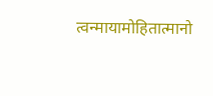त्वन्मायामोहितात्मानो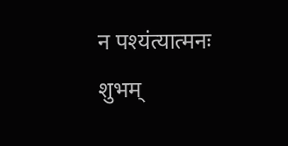न पश्यंत्यात्मनः शुभम्